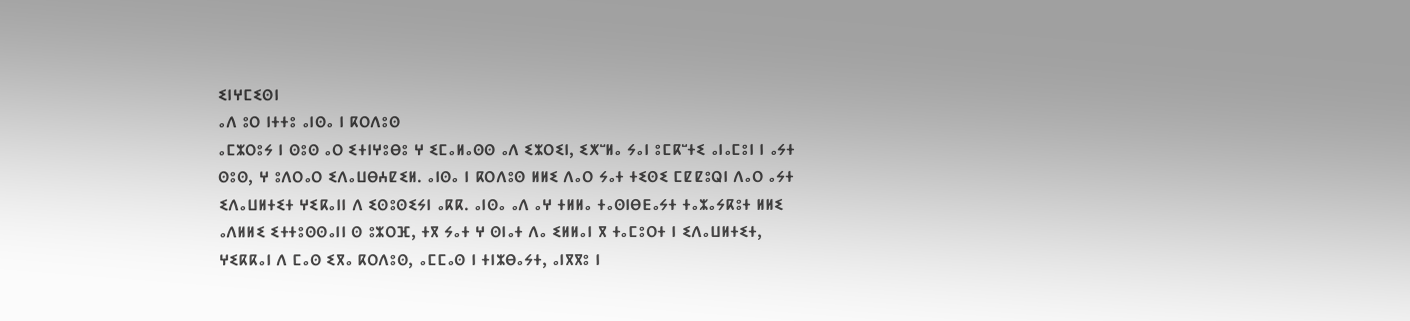ⵉⵏⵖⵎⵉⵙⵏ
ⴰⴷ ⵓⵔ ⵏⵜⵜⵓ ⴰⵏⵙⴰ ⵏ ⴽⵔⴷⵓⵙ
ⴰⵎⵣⵔⵓⵢ ⵏ ⵙⵓⵙ ⴰⵔ ⵉⵜⵏⵖⵓⴱⵓ ⵖ ⵉⵎⴰⵍⴰⵙⵙ ⴰⴷ ⵉⵣⵔⵉⵏ, ⵉⵅⵯⵍⴰ ⵢⴰⵏ ⵓⵎⴽⵯⵜⵉ ⴰⵏⴰⵎⵓⵏ ⵏ ⴰⵢⵜ ⵙⵓⵙ, ⵖ ⵓⴷⵔⴰⵔ ⵉⴷⴰⵡⴱⵄⵇⵉⵍ. ⴰⵏⵙⴰ ⵏ ⴽⵔⴷⵓⵙ ⵍⵍⵉ ⴷⴰⵔ ⵢⴰⵜ ⵜⵉⵙⵉ ⵎⵇⵇⵓⵕⵏ ⴷⴰⵔ ⴰⵢⵜ ⵉⴷⴰⵡⵍⵜⵉⵜ ⵖⵉⴽⴰⵏⵏ ⴷ ⵉⵙⵓⵙⵉⵢⵏ ⴰⴽⴽ. ⴰⵏⵙⴰ ⴰⴷ ⴰⵖ ⵜⵍⵍⴰ ⵜⴰⵙⵏⴱⴹⴰⵢⵜ ⵜⴰⵣⴰⵢⴽⵓⵜ ⵍⵍⵉ ⴰⴷⵍⵍⵉ ⵉⵜⵜⵓⵙⵙⴰⵏⵏ ⵙ ⵓⵣⵔⴼ, ⵜⴳ ⵢⴰⵜ ⵖ ⵙⵏⴰⵜ ⴷⴰ ⵉⵍⵍⴰⵏ ⴳ ⵜⴰⵎⵓⵔⵜ ⵏ ⵉⴷⴰⵡⵍⵜⵉⵜ, ⵖⵉⴽⴽⴰⵏ ⴷ ⵎⴰⵙ ⵉⴳⴰ ⴽⵔⴷⵓⵙ, ⴰⵎⵎⴰⵙ ⵏ ⵜⵏⵣⴱⴰⵢⵜ, ⴰⵏⴳⴳⵓ ⵏ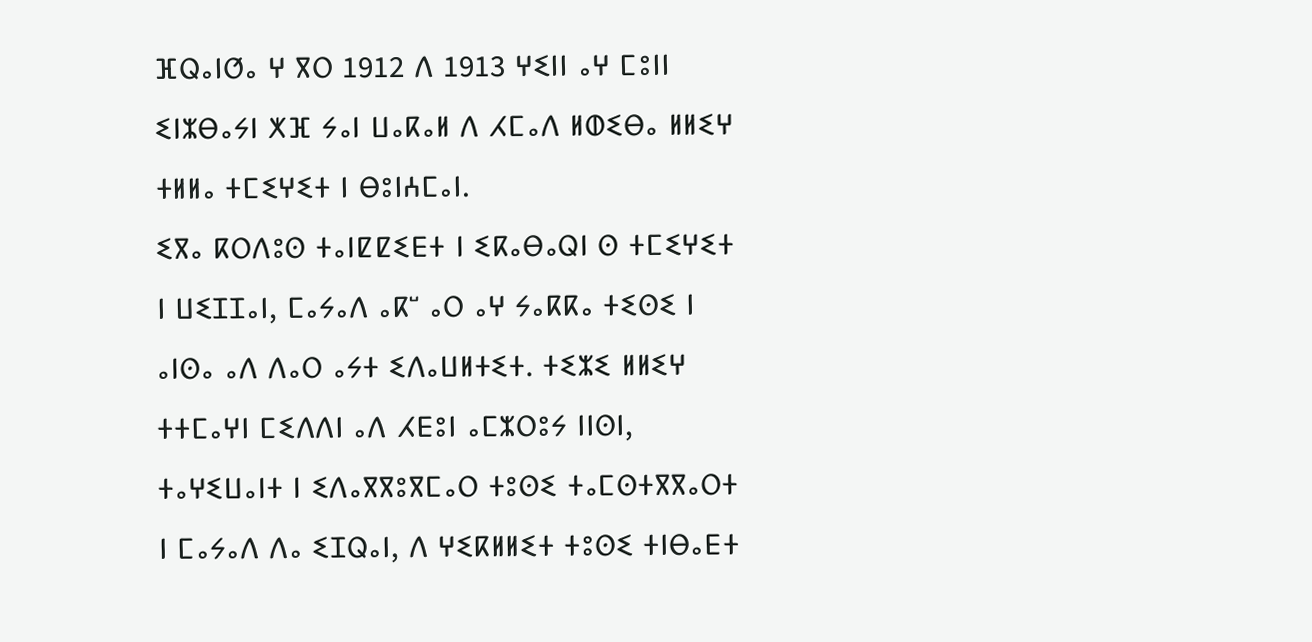ⴼⵕⴰⵏⵚⴰ ⵖ ⴳⵔ 1912 ⴷ 1913 ⵖⵉⵏⵏ ⴰⵖ ⵎⵓⵏⵏ ⵉⵏⵣⴱⴰⵢⵏ ⵅⴼ ⵢⴰⵏ ⵡⴰⴽⴰⵍ ⴷ ⵃⵎⴰⴷ ⵍⵀⵉⴱⴰ ⵍⵍⵉⵖ ⵜⵍⵍⴰ ⵜⵎⵉⵖⵉⵜ ⵏ ⴱⵓⵏⵄⵎⴰⵏ.
ⵉⴳⴰ ⴽⵔⴷⵓⵙ ⵜⴰⵏⵇⵇⵉⴹⵜ ⵏ ⵉⴽⴰⴱⴰⵕⵏ ⵙ ⵜⵎⵉⵖⵉⵜ ⵏ ⵡⵉⵊⵊⴰⵏ, ⵎⴰⵢⴰⴷ ⴰⴽⵯ ⴰⵔ ⴰⵖ ⵢⴰⴽⴽⴰ ⵜⵉⵙⵉ ⵏ ⴰⵏⵙⴰ ⴰⴷ ⴷⴰⵔ ⴰⵢⵜ ⵉⴷⴰⵡⵍⵜⵉⵜ. ⵜⵉⵣⵉ ⵍⵍⵉⵖ ⵜⵜⵎⴰⵖⵏ ⵎⵉⴷⴷⵏ ⴰⴷ ⵃⴹⵓⵏ ⴰⵎⵣⵔⵓⵢ ⵏⵏⵙⵏ, ⵜⴰⵖⵉⵡⴰⵏⵜ ⵏ ⵉⴷⴰⴳⴳⵓⴳⵎⴰⵔ ⵜⵓⵙⵉ ⵜⴰⵎⵙⵜⴳⴳⴰⵔⵜ ⵏ ⵎⴰⵢⴰⴷ ⴷⴰ ⵉⵊⵕⴰⵏ, ⴷ ⵖⵉⴽⵍⵍⵉⵜ ⵜⵓⵙⵉ ⵜⵏⴱⴰⴹⵜ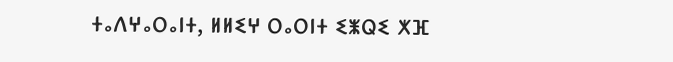ⵜⴰⴷⵖⴰⵔⴰⵏⵜ, ⵍⵍⵉⵖ ⵔⴰⵔⵏⵜ ⵉⵥⵕⵉ ⵅⴼ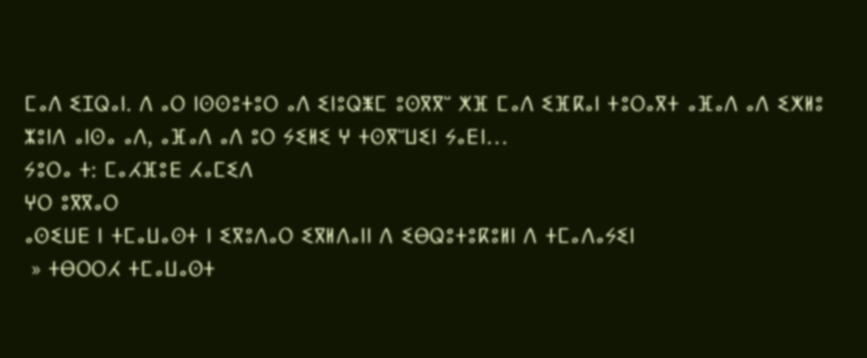ⵎⴰⴷ ⵉⵊⵕⴰⵏ. ⴷ ⴰⵔ ⵏⵙⵙⵓⵜⵓⵔ ⴰⴷ ⵉⵏⵓⵕⵥⵎ ⵓⵙⴳⴳⵯ ⵅⴼ ⵎⴰⴷ ⵉⴼⴽⴰⵏ ⵜⵓⵔⴰⴳⵜ ⴰⴼⴰⴷ ⴰⴷ ⵉⵅⵍⵓ ⵣⵓⵏⴷ ⴰⵏⵙⴰ ⴰⴷ, ⴰⴼⴰⴷ ⴰⴷ ⵓⵔ ⵢⵉⵍⵉ ⵖ ⵜⵙⴳⵯⵡⵉⵏ ⵢⴰⴹⵏ…
ⵢⵓⵔⴰ ⵜ: ⵎⴰⵃⴼⵓⴹ ⵃⴰⵎⵉⴷ
ⵖⵔ ⵓⴳⴳⴰⵔ
ⴰⵙⵉⵡⴹ ⵏ ⵜⵎⴰⵡⴰⵙⵜ ⵏ ⵉⴳⵓⴷⴰⵔ ⵉⴳⵍⴷⴰⵏⵏ ⴷ ⵉⴱⵕⵓⵜⵓⴽⵓⵍⵏ ⴷ ⵜⵎⴰⴷⴰⵢⵉⵏ
 » ⵜⴱⵔⵔⵃ ⵜⵎⴰⵡⴰⵙⵜ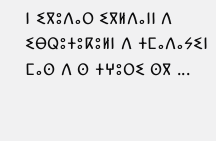ⵏ ⵉⴳⵓⴷⴰⵔ ⵉⴳⵍⴷⴰⵏⵏ ⴷ ⵉⴱⵕⵓⵜⵓⴽⵓⵍⵏ ⴷ ⵜⵎⴰⴷⴰⵢⵉⵏ ⵎⴰⵙ ⴷ ⵙ ⵜⵖⵓⵔⵉ ⵙⴳ ...